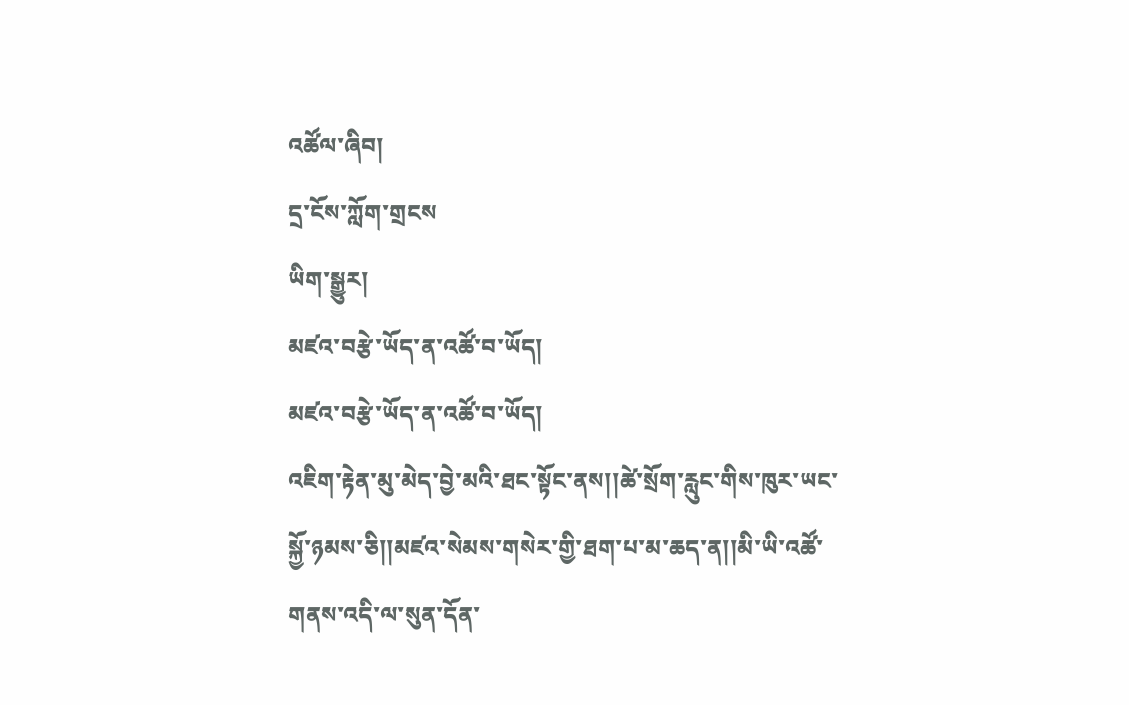འཚོལ་ཞིབ།
དྲ་ངོས་ཀློག་གྲངས
ཡིག་སྒྱུར།
མཛའ་བརྩེ་ཡོད་ན་འཚོ་བ་ཡོད།
མཛའ་བརྩེ་ཡོད་ན་འཚོ་བ་ཡོད།
འཇིག་རྟེན་མུ་མེད་བྱེ་མའི་ཐང་སྟོང་ནས།།ཚེ་སྲོག་རླུང་གིས་ཁུར་ཡང་སྐྱོ་ཉམས་ཅི།།མཛའ་སེམས་གསེར་གྱི་ཐག་པ་མ་ཆད་ན།།མི་ཡི་འཚོ་གནས་འདི་ལ་སུན་དོན་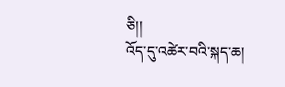ཅི།།
འོད་དུ་འཚེར་བའི་སྐད་ཆ།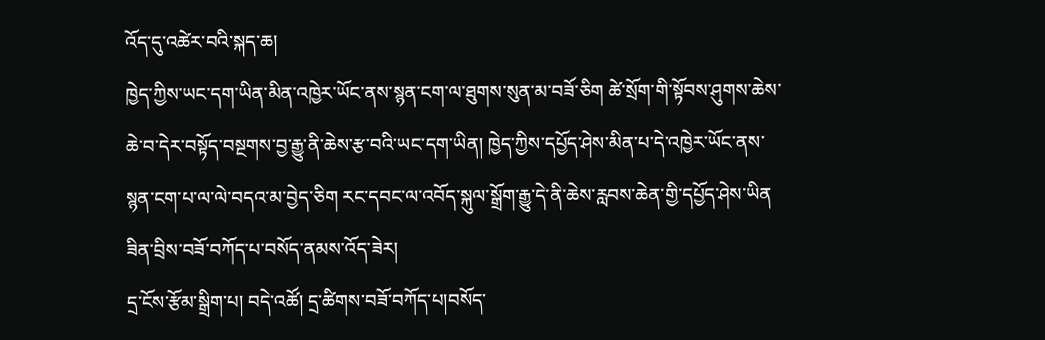འོད་དུ་འཚེར་བའི་སྐད་ཆ།
ཁྱེད་ཀྱིས་ཡང་དག་ཡིན་མིན་འཁྱེར་ཡོང་ནས་སྙན་ངག་ལ་ཐུགས་སུན་མ་བཟོ་ཅིག ཚེ་སྲོག་གི་སྟོབས་ཤུགས་ཆེས་ཆེ་བ་དེར་བསྟོད་བསྔགས་བྱ་རྒྱུ་ནི་ཆེས་རྩ་བའི་ཡང་དག་ཡིན། ཁྱེད་ཀྱིས་དཔྱོད་ཤེས་མིན་པ་དེ་འཁྱེར་ཡོང་ནས་སྙན་ངག་པ་ལ་ལེ་བདའ་མ་བྱེད་ཅིག རང་དབང་ལ་འབོད་སྐུལ་སྒྲོག་རྒྱུ་དེ་ནི་ཆེས་རླབས་ཆེན་གྱི་དཔྱོད་ཤེས་ཡིན
ཟིན་བྲིས་བཟོ་བཀོད་པ་བསོད་ནམས་འོད་ཟེར།
དྲ་ངོས་རྩོམ་སྒྲིག་པ། བདེ་འཚོ། དྲ་ཚིགས་བཟོ་བཀོད་པ།བསོད་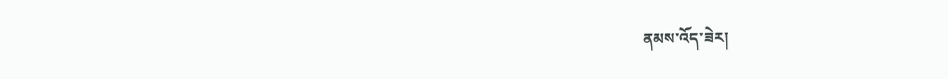ནམས་འོད་ཟེར།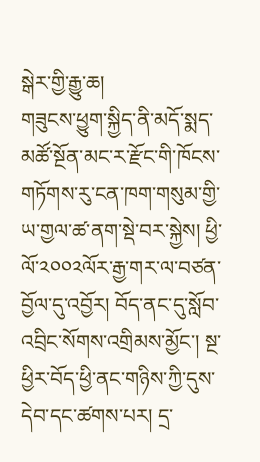སྒེར་གྱི་རྒྱུ་ཆ།
གཟུངས་ཕྱུག་སྐྱིད་ནི་མདོ་སྨད་མཚོ་སྔོན་མང་ར་རྫོང་གི་ཁོངས་གཏོགས་རུ་ངན་ཁག་གསུམ་གྱི་ཡ་གྱལ་ཚ་ནག་སྡེ་བར་སྐྱེས། ཕྱི་ལོ་༢༠༠༢ལོར་རྒྱ་གར་ལ་བཙན་བྱོལ་དུ་འབྱོར། བོད་ནང་དུ་སློབ་འབྲིང་སོགས་འགྲིམས་མྱོང་། སྔ་ཕྱིར་བོད་ཕྱི་ནང་གཉིས་ཀྱི་དུས་དེབ་དང་ཚགས་པར། དྲ་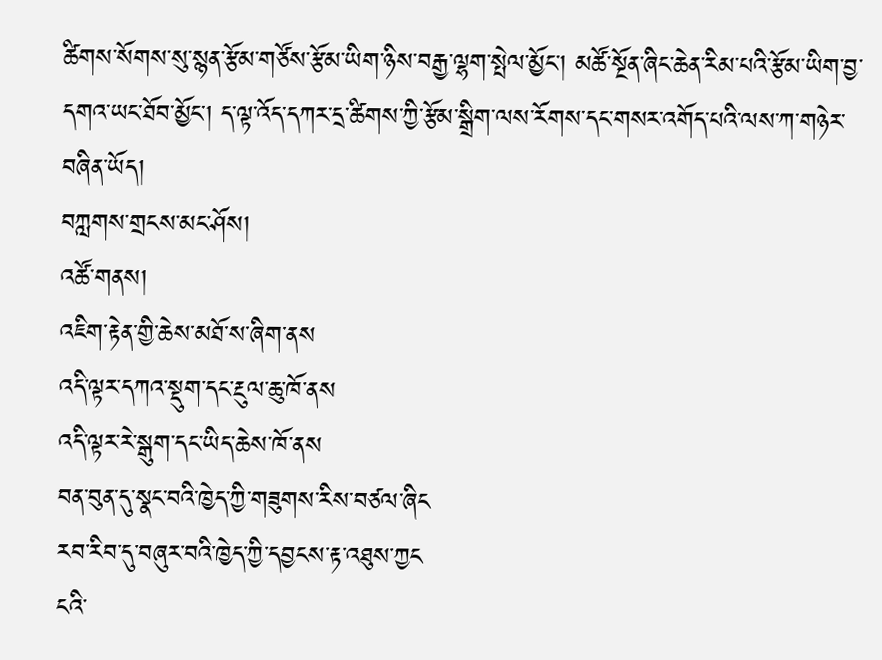ཚིགས་སོགས་སུ་སྙན་རྩོམ་གཙོས་རྩོམ་ཡིག་ཉིས་བརྒྱ་ལྷག་སྤེལ་མྱོང་། མཚོ་སྔོན་ཞིང་ཆེན་རིམ་པའི་རྩོམ་ཡིག་བྱ་དགའ་ཡང་ཐོབ་མྱོང་། ད་ལྟ་འོད་དཀར་དྲ་ཚིགས་ཀྱི་རྩོམ་སྒྲིག་ལས་རོགས་དང་གསར་འགོད་པའི་ལས་ཀ་གཉེར་བཞིན་ཡོད།
བཀླགས་གྲངས་མང་ཤོས།
འཚོ་གནས།
འཇིག་རྟེན་གྱི་ཆེས་མཐོ་ས་ཞིག་ནས
འདི་ལྟར་དཀའ་སྡུག་དང་རྔུལ་ཆུ་ཁོ་ནས
འདི་ལྟར་རེ་སྒུག་དང་ཡིད་ཆེས་ཁོ་ནས
བན་བུན་དུ་སྣང་བའི་ཁྱེད་ཀྱི་གཟུགས་རིས་བཙལ་ཞིང
རབ་རིབ་དུ་བཞུར་བའི་ཁྱེད་ཀྱི་དབྱངས་རྟ་འཐུས་ཀྱང
ངའི་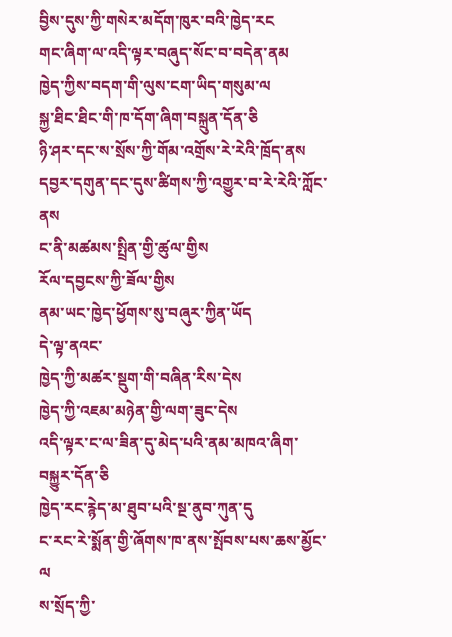བྱིས་དུས་ཀྱི་གསེར་མདོག་ཁུར་བའི་ཁྱེད་རང
གང་ཞིག་ལ་འདི་ལྟར་བཞུད་སོང་བ་བདེན་ནམ
ཁྱེད་ཀྱིས་བདག་གི་ལུས་ངག་ཡིད་གསུམ་ལ
སྐྱ་ཐིང་ཐིང་གི་ཁ་དོག་ཞིག་བསྐྲུན་དོན་ཅི
ཉི་ཤར་དང་ས་སྲོས་ཀྱི་གོམ་འགྲོས་རེ་རེའི་ཁྲོད་ནས
དབྱར་དགུན་དང་དུས་ཚིགས་ཀྱི་འགྱུར་བ་རེ་རེའི་ཀློང་ནས
ང་ནི་མཚམས་སྤྲིན་གྱི་ཚུལ་གྱིས
རོལ་དབྱངས་ཀྱི་ཟོལ་གྱིས
ནམ་ཡང་ཁྱེད་ཕྱོགས་སུ་བཞུར་ཀྱིན་ཡོད
དེ་ལྟ་ནའང་
ཁྱེད་ཀྱི་མཚར་སྡུག་གི་བཞིན་རིས་དེས
ཁྱེད་ཀྱི་འཇམ་མཉེན་གྱི་ལག་ཟུང་དེས
འདི་ལྟར་ང་ལ་ཟིན་དུ་མེད་པའི་ནམ་མཁའ་ཞིག་བསྐྱུར་དོན་ཅི
ཁྱེད་རང་རྙེད་མ་ཐུབ་པའི་སྔ་ནུབ་ཀུན་དུ
ང་རང་རེ་སྨོན་གྱི་ཞོགས་ཁ་ནས་སྤོབས་པས་ཆས་མྱོང་ལ
ས་སྲོད་ཀྱི་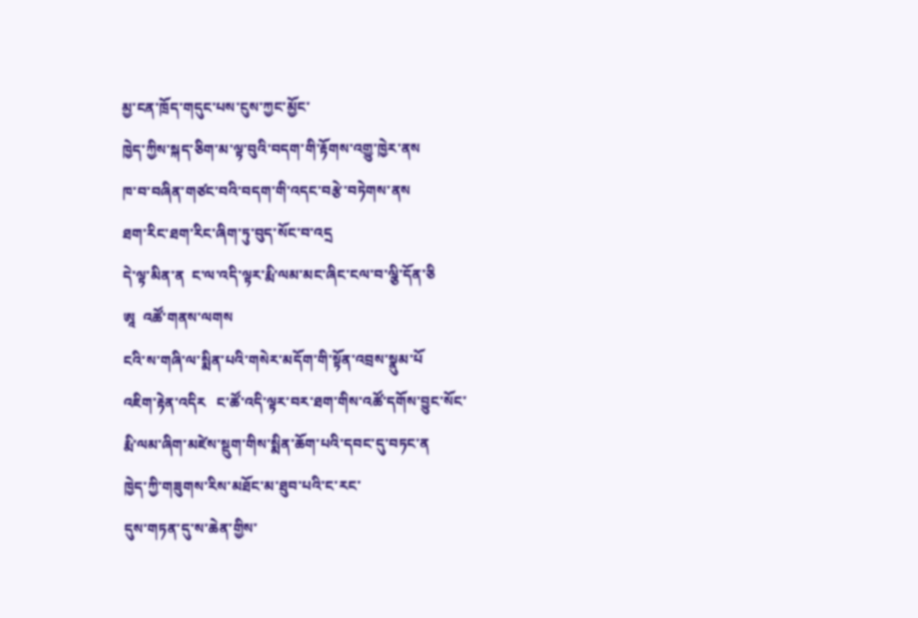མྱ་ངན་ཁྲོད་གདུང་པས་ངུས་ཀྱང་མྱོང་
ཁྱེད་ཀྱིས་སྐད་ཅིག་མ་ལྟ་བུའི་བདག་གི་རྟོགས་འགྱུ་ཁྱེར་ནས
ཁ་བ་བཞིན་གཙང་བའི་བདག་གི་འདང་བརྩེ་བཏེགས་ནས
ཐག་རིང་ཐག་རིང་ཞིག་ཏུ་བུད་སོང་བ་འདྲ
དེ་ལྟ་མིན་ན  ང་ལ་འདི་ལྟར་རྨི་ལམ་མང་ཞིང་ངལ་བ་ལྕི་དོན་ཅི
ཨཱ  འཚོ་གནས་ལགས
ངའི་ས་གཞི་ལ་སྨིན་པའི་གསེར་མདོག་གི་སྟོན་འབྲས་སྣུམ་པོ
འཇིག་རྟེན་འདིར   ང་ཚོ་འདི་ལྟར་བར་ཐག་གིས་འཚོ་དགོས་བྱུང་སོང་
རྨི་ལམ་ཞིག་མཛེས་སྡུག་གིས་སྨིན་ཆོག་པའི་དབང་དུ་བཏང་ན
ཁྱེད་ཀྱི་གཟུགས་རིས་མཐོང་མ་ཐུབ་པའི་ང་རང་
དུས་གཏན་དུ་ས་ཆེན་གྱིས་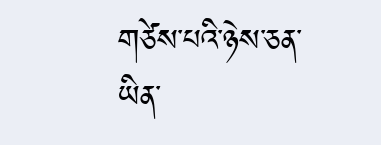གཙེས་པའི་ཉེས་ཅན་ཡིན་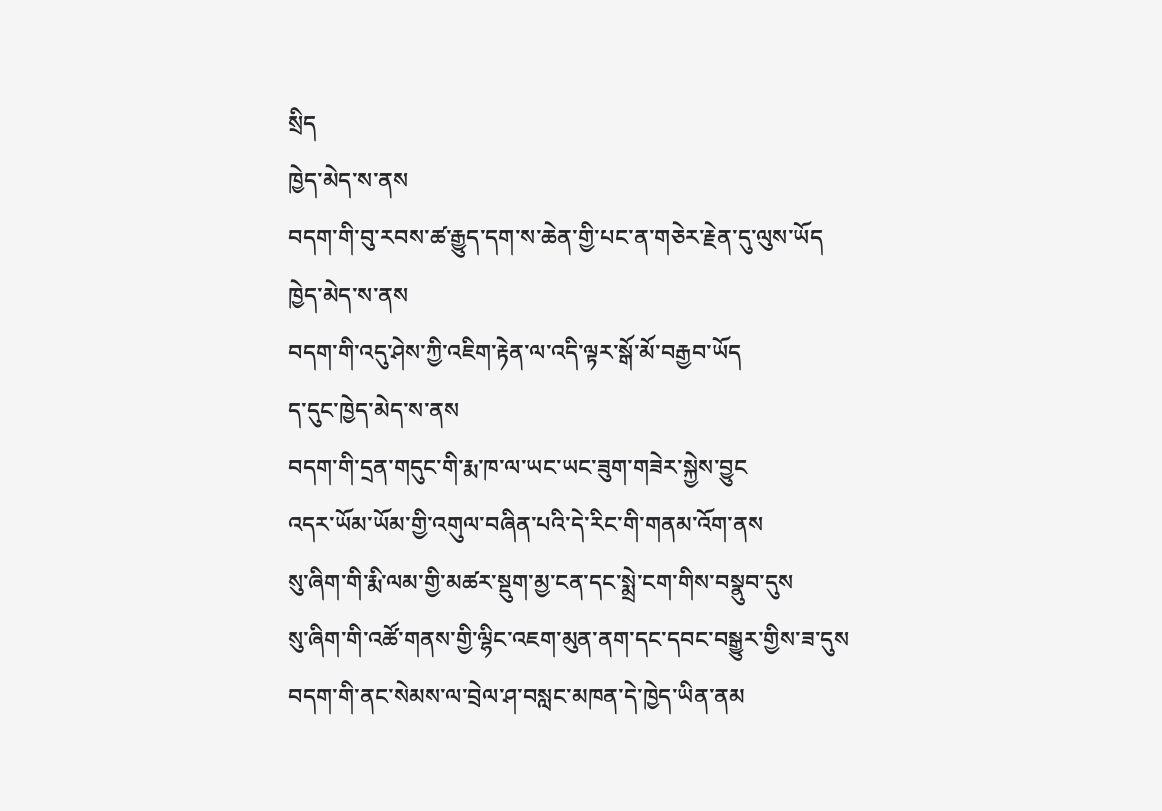སྲིད
ཁྱེད་མེད་ས་ནས
བདག་གི་བུ་རབས་ཚ་རྒྱུད་དག་ས་ཆེན་གྱི་པང་ན་གཅེར་རྗེན་དུ་ལུས་ཡོད
ཁྱེད་མེད་ས་ནས
བདག་གི་འདུ་ཤེས་ཀྱི་འཇིག་རྟེན་ལ་འདི་ལྟར་སྒོ་མོ་བརྒྱབ་ཡོད
ད་དུང་ཁྱེད་མེད་ས་ནས
བདག་གི་དྲན་གདུང་གི་རྨ་ཁ་ལ་ཡང་ཡང་ཟུག་གཟེར་སྐྱེས་བྱུང
འདར་ཡོམ་ཡོམ་གྱི་འགུལ་བཞིན་པའི་དེ་རིང་གི་གནམ་འོག་ནས
སུ་ཞིག་གི་རྨི་ལམ་གྱི་མཚར་སྡུག་མྱ་ངན་དང་སྨྲེ་ངག་གིས་བསྣུབ་དུས
སུ་ཞིག་གི་འཚོ་གནས་གྱི་ལྷིང་འཇག་མུན་ནག་དང་དབང་བསྒྱུར་གྱིས་ཟ་དུས
བདག་གི་ནང་སེམས་ལ་བྲེལ་ཤ་བསླང་མཁན་དེ་ཁྱེད་ཡིན་ནམ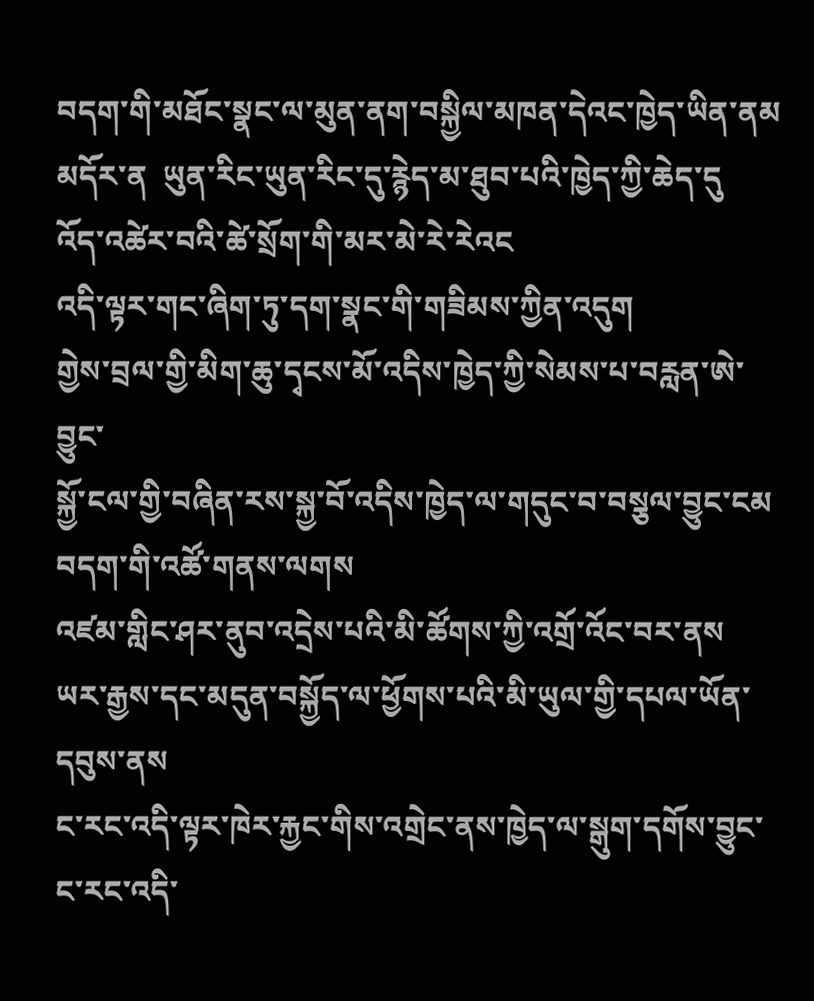བདག་གི་མཐོང་སྣང་ལ་མུན་ནག་བསྐྱིལ་མཁན་དེའང་ཁྱེད་ཡིན་ནམ
མདོར་ན  ཡུན་རིང་ཡུན་རིང་དུ་རྙེད་མ་ཐུབ་པའི་ཁྱེད་ཀྱི་ཆེད་དུ
འོད་འཚེར་བའི་ཚེ་སྲོག་གི་མར་མེ་རེ་རེའང
འདི་ལྟར་གང་ཞིག་ཏུ་དག་སྣང་གི་གཟིམས་ཀྱིན་འདུག
གྱེས་བྲལ་གྱི་མིག་ཆུ་དྭངས་མོ་འདིས་ཁྱེད་ཀྱི་སེམས་པ་བརླན་ཨེ་བྱུང་
སྐྱོ་ངལ་གྱི་བཞིན་རས་སྐྱ་བོ་འདིས་ཁྱེད་ལ་གདུང་བ་བསྕལ་བྱུང་ངམ
བདག་གི་འཚོ་གནས་ལགས
འཛམ་གླིང་ཤར་ནུབ་འདྲེས་པའི་མི་ཚོགས་ཀྱི་འགྲོ་འོང་བར་ནས
ཡར་རྒྱས་དང་མདུན་བསྐྱོད་ལ་ཕྱོགས་པའི་མི་ཡུལ་གྱི་དཔལ་ཡོན་དབུས་ནས
ང་རང་འདི་ལྟར་ཁེར་རྐྱང་གིས་འགྲེང་ནས་ཁྱེད་ལ་སྒུག་དགོས་བྱུང་
ང་རང་འདི་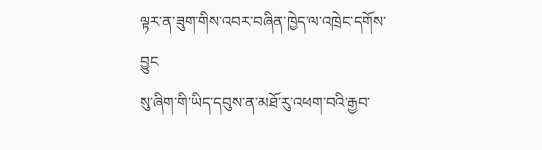ལྟར་ན་ཟུག་གིས་འབར་བཞིན་ཁྱེད་ལ་འཁྲེང་དགོས་བྱུང
སུ་ཞིག་གི་ཡིད་དབུས་ན་མཐོ་རུ་འཕག་བའི་རྒྱབ་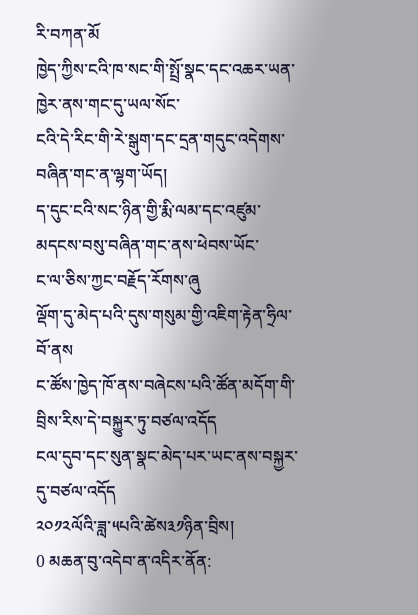རི་བཀན་མོ
ཁྱེད་ཀྱིས་ངའི་ཁ་སང་གི་སྤྲོ་སྣང་དང་འཆར་ཡན་ཁྱེར་ནས་གང་དུ་ཡལ་སོང་
ངའི་དེ་རིང་གི་རེ་སྒུག་དང་དྲན་གདུང་འདེགས་བཞིན་གང་ན་ལྷག་ཡོད།
ད་དུང་ངའི་སང་ཉིན་གྱི་རྨི་ལམ་དང་འཛུམ་མདངས་བསུ་བཞིན་གང་ནས་ཕེབས་ཡོང་
ང་ལ་ཅིས་ཀྱང་བརྗོད་རོགས་ཞུ
ལྡོག་དུ་མེད་པའི་དུས་གསུམ་གྱི་འཇིག་རྟེན་ཧྲིལ་བོ་ནས
ང་ཚོས་ཁྱེད་ཁོ་ནས་བཞེངས་པའི་ཚོན་མདོག་གི་བྲིས་རིས་དེ་བསྐྱུར་ཏུ་བཙལ་འདོད
ངལ་དུབ་དང་སུན་སྣང་མེད་པར་ཡང་ནས་བསྐྱར་དུ་བཙལ་འདོད
༢༠༡༢ལོའི་ཟླ་༥པའི་ཚེས༣༡ཉིན་བྲིས།
0 མཆན་བུ་འདེབ་ན་འདིར་ནོན: